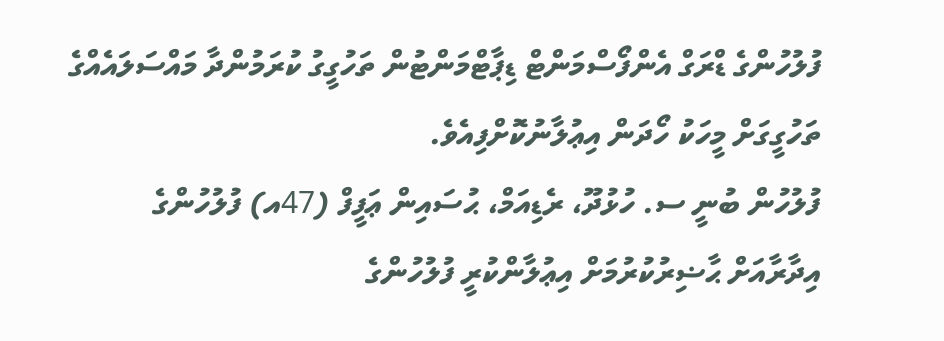ފުލުހުންގެ ޑްރަގް އެންފޯސްމަންޓް ޑިޕާޓްމަންޓުން ތަހުގީގު ކުރަމުންދާ މައްސަލައެއްގެ ތަހުގީގަށް މީހަކު ހޯދަން އިޢުލާނުކޮށްފިއެވެ.
ފުލުހުން ބުނީ ސ. ހުޅުދޫ، ރެޑިއަމް، ޙުސައިން ޢަފީފް (47އ) ފުލުހުންގެ އިދާރާއަށް ޙާޟިރުކުރުމަށް އިޢުލާންކުރީ ފުލުހުންގެ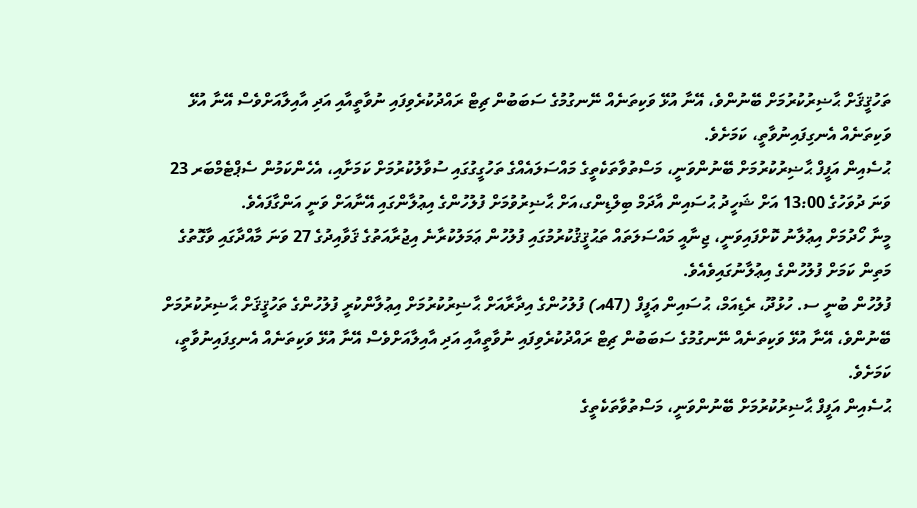ތަހުޤީޤަށް ޙާޟިރުކުރުމަށް ބޭނުންވެ، އޭނާ އުޅޭ ވަކިތަނެއް ނޭނގުމުގެ ސަބަބުން ޗިޓް ރައްދުކުރެވިފައި ނުވާތީއާއި އަދި އާއިލާއަށްވެސް އޭނާ އުޅޭ ވަކިތަނެއް އެނގިފައިނުވާތީ، ކަމަށެވެ.
ޙުސެއިން އަފީފް ޙާޟިރުކުރުމަށް ބޭނުންވަނީ، މަސްތުވާތަކެތީގެ މައްސަލައެއްގެ ތަހުގީގުގައި ސުވާލުކުރުމަށް ކަމަށާއި، އެހެންކަމުން ސެޕްޓެމްބަރ 23 ވަނަ ދުވަހުގެ 13:00 އަށް ޝަހީދު ޙުސައިން އާދަމް ބިލްޑިންގ،އަށް ޙާޟިރުވުމަށް ފުލުހުންގެ އިޢުލާންގައި އޭނާއަށް ވަނީ އަންގާފައެވެ.
މީނާ ހޯދުމަށް އިޢުލާނު ކޮށްފައިވަނީ، ޖިނާއީ މައްސަލަތައް ތަޙުޤީޤުކުރުމުގައި ފުލުހުން ޢަމަލުކުރާނެ އިޖުރާއަތުގެ ޤަވާއިދުގެ 27 ވަނަ މާއްދާގައި ވާގޮތުގެ މަތިން ކަމަށް ފުލުހުންގެ އިޢުލާނުގައިވެއެވެ.
ފުލުހުން ބުނީ ސ. ހުޅުދޫ، ރެޑިއަމް، ޙުސައިން ޢަފީފް (47އ) ފުލުހުންގެ އިދާރާއަށް ޙާޟިރުކުރުމަށް އިޢުލާންކުރީ ފުލުހުންގެ ތަހުޤީޤަށް ޙާޟިރުކުރުމަށް ބޭނުންވެ، އޭނާ އުޅޭ ވަކިތަނެއް ނޭނގުމުގެ ސަބަބުން ޗިޓް ރައްދުކުރެވިފައި ނުވާތީއާއި އަދި އާއިލާއަށްވެސް އޭނާ އުޅޭ ވަކިތަނެއް އެނގިފައިނުވާތީ، ކަމަށެވެ.
ޙުސެއިން އަފީފް ޙާޟިރުކުރުމަށް ބޭނުންވަނީ، މަސްތުވާތަކެތީގެ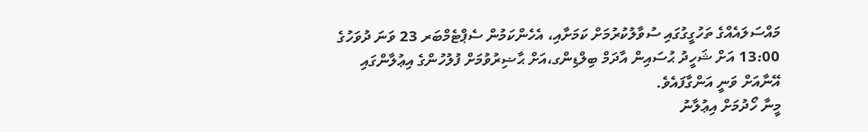މައްސަލައެއްގެ ތަހުގީގުގައި ސުވާލުކުރުމަށް ކަމަށާއި، އެހެންކަމުން ސެޕްޓެމްބަރ 23 ވަނަ ދުވަހުގެ 13:00 އަށް ޝަހީދު ޙުސައިން އާދަމް ބިލްޑިންގ،އަށް ޙާޟިރުވުމަށް ފުލުހުންގެ އިޢުލާންގައި އޭނާއަށް ވަނީ އަންގާފައެވެ.
މީނާ ހޯދުމަށް އިޢުލާނު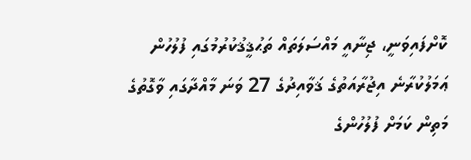ކޮށްފައިވަނީ، ޖިނާއީ މައްސަލަތައް ތަޙުޤީޤުކުރުމުގައި ފުލުހުން ޢަމަލުކުރާނެ އިޖުރާއަތުގެ ޤަވާއިދުގެ 27 ވަނަ މާއްދާގައި ވާގޮތުގެ މަތިން ކަމަށް ފުލުހުންގެ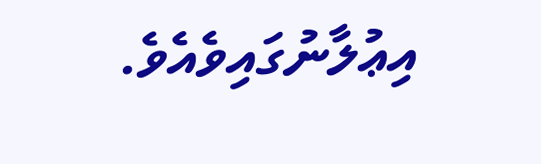އިޢުލާނުގައިވެއެވެ.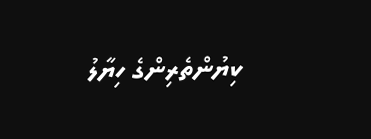ކިޔުންތެރިންގެ ހިޔާލު